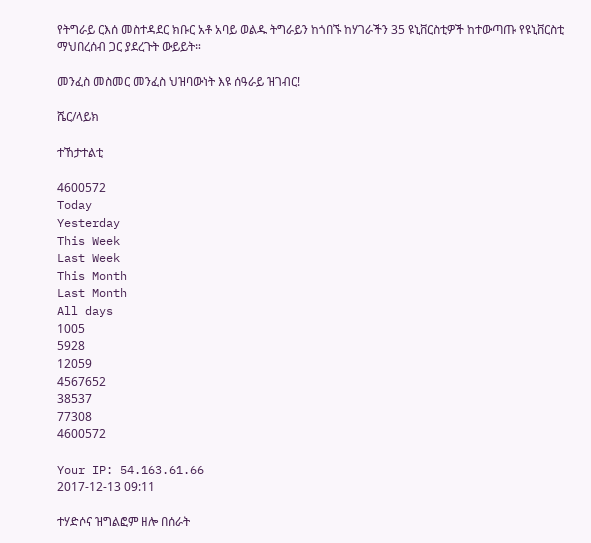የትግራይ ርእሰ መስተዳደር ክቡር አቶ አባይ ወልዱ ትግራይን ከጎበኙ ከሃገራችን 35 ዩኒቨርስቲዎች ከተውጣጡ የዩኒቨርስቲ ማህበረሰብ ጋር ያደረጉት ውይይት።

መንፈስ መስመር መንፈስ ህዝባውነት እዩ ሰዓራይ ዝገብር!

ሼር/ላይክ

ተኸታተልቲ

4600572
Today
Yesterday
This Week
Last Week
This Month
Last Month
All days
1005
5928
12059
4567652
38537
77308
4600572

Your IP: 54.163.61.66
2017-12-13 09:11

ተሃድሶና ዝግልፎም ዘሎ በሰራት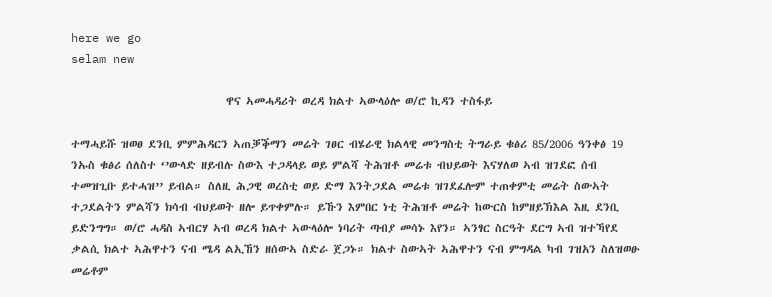here we go
selam new

                               ዋና ኣመሓዳሪት ወረዳ ክልተ ኣውላዕሎ ወ/ሮ ኪዳን ተስፋይ

ተማሓይሹ ዝወፀ ደንቢ ምምሕዳርን ኣጠቓቕማን መሬት ገፀር ብሄራዊ ክልላዊ መንግስቲ ትግራይ ቁፅሪ 85/2006 ዓንቀፅ 19 ንኡስ ቁፅሪ ሰለስተ ‘’ውላድ ዘይብሉ ስውእ ተጋዳላይ ወይ ምልሻ ትሕዝቶ መሬቱ ብህይወት እናሃለወ ኣብ ዝገደፎ ሰብ ተመዝጊቡ ይተሓዝ’’ ይብል። ስለዚ ሕጋዊ ወረስቲ ወይ ድማ እንትጋደል መሬቱ ዝገደፈሎም ተጠቀምቲ መሬት ስውኣት ተጋደልትን ምልሻን ክሳብ ብህይወት ዘሎ ይጥቀምሉ። ይኹን እምበር ነቲ ትሕዝቶ መሬት ከውርስ ከምዘይኽእል እዚ ደንቢ ይድንግግ። ወ/ሮ ሓዳስ ኣብርሃ ኣብ ወረዳ ክልተ ኣውላዕሎ ነባሪት ጣብያ መሳኑ እየን። ኣንፃር ስርዓት ደርግ ኣብ ዝተኻየደ ቃልሲ ክልተ ኣሕዋተን ናብ ሜዳ ልኢኸን ዘሰውኣ ስድራ ጀጋኑ። ክልተ ስውኣት ኣሕዋተን ናብ ምግዳል ካብ ገዝአን ስለዝወፁ መሬቶም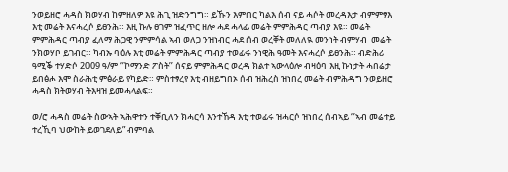ንወይዘሮ ሓዳስ ክወሃብ ከምዘለዎ እዩ ሕጊ ዝድንግግ። ይኹን እምበር ካልእ ሰብ ናይ ሓሶት መረዳእታ ብምምፃእ እቲ መሬት እናሓረሶ ይፀንሕ። እዚ ኩሉ ፀገም ዝፈጥር ዘሎ ሓደ ሓላፊ መሬት ምምሕዳር ጣብያ እዩ። መሬት ምምሕዳር ጣብያ ፈለማ ሕጋዊ ንምምሳል ኣብ ወለጋ ንዝነብር ሓደ ሰብ ወረቐት መለለዪ መንነት ብምሃብ  መሬት ንክወሃቦ ይገብር። ካብኡ ባዕሉ እቲ መሬት ምምሕዳር ጣብያ ተወፊሩ ንነዊሕ ዓመት እናሓረሶ ይፀንሕ። ብድሕሪ ዓሚቕ ተሃድሶ 2009 ዓ/ም ‘’ኮማንድ ፖስት’’ ሰናይ ምምሕዳር ወረዳ ክልተ ኣውላዕሎ ብዛዕባ እዚ ኩነታት ሓበሬታ ይበፅሖ እሞ ስራሕቲ ምፅራይ የካይድ። ምስተፃረየ እቲ ብዘይግበኦ ሰብ ዝሕረስ ዝነበረ መሬት ብምሕዳግ ንወይዘሮ ሓዳስ ክትወሃብ ትእዛዝ ይመሓላልፍ።

ወ/ሮ ሓዳስ መሬት ስውኣት ኣሕዋተን ተቐቢለን ክሓርሳ እንተኸዳ እቲ ተወፊሩ ዝሓርሶ ዝነበረ ሰብኣይ ‘’ኣብ መሬተይ ተረኺባ ህውከት ይወገደለይ” ብምባል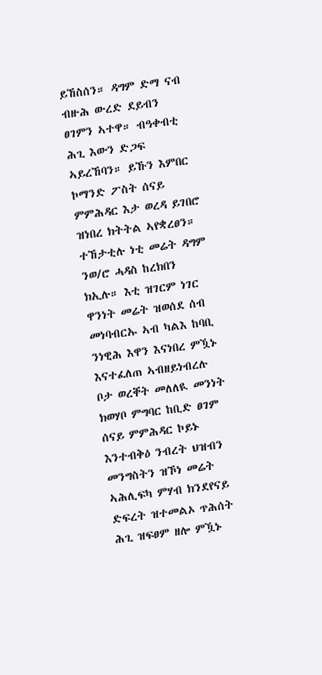ይኸስሰን። ዳግም ድማ ናብ ብዙሕ ውረድ ደይብን ፀገምን ኣተዋ። ብዓቀብቲ ሕጊ እውን ድጋፍ ኣይረኸባን። ይኹን እምበር ኮማንድ ፖስት ሰናይ ምምሕዳር እታ ወረዳ ይገበሮ ዝነበረ ክትትል ኣየቋረፀን። ተኸታቲሉ ነቲ መሬት ዳግም ንወ/ሮ ሓዳስ ከረክበን ክኢሉ። እቲ ዝገርም ነገር ዋንነት መሬት ዝወሰደ ሰብ መነባብርኡ ኣብ ካልእ ከባቢ ንነዊሕ እዋን እናነበረ ምዃኑ እናተፈለጠ ኣብዘይነብረሉ ቦታ ወረቐት መለለዪ መንነት ክወሃቦ ምግባር ከቢድ ፀገም ሰናይ ምምሕዳር ኮይኑ እንተብቅዕ ንብረት ህዝብን መንግስትን ዝኾነ መሬት ኣሕሊፍካ ምሃብ ክንደየናይ ድፍረት ዝተመልኦ ጥሕሰት ሕጊ ዝፍፀም ዘሎ ምዃኑ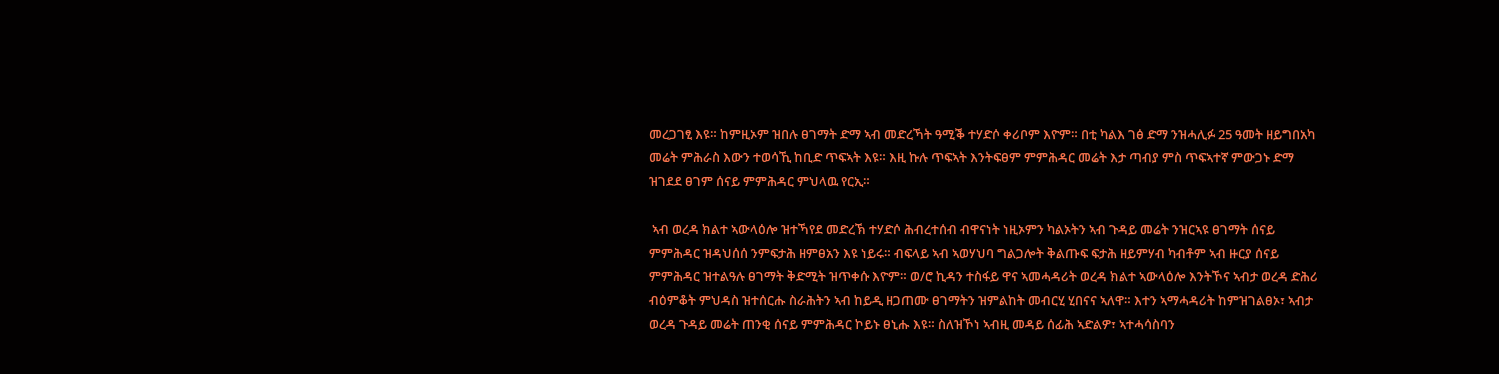መረጋገፂ እዩ። ከምዚኦም ዝበሉ ፀገማት ድማ ኣብ መድረኻት ዓሚቕ ተሃድሶ ቀሪቦም እዮም። በቲ ካልእ ገፅ ድማ ንዝሓሊፉ 25 ዓመት ዘይግበአካ መሬት ምሕራስ እውን ተወሳኺ ከቢድ ጥፍኣት እዩ። እዚ ኩሉ ጥፍኣት እንትፍፀም ምምሕዳር መሬት እታ ጣብያ ምስ ጥፍኣተኛ ምውጋኑ ድማ ዝገደደ ፀገም ሰናይ ምምሕዳር ምህላዉ የርኢ።

 ኣብ ወረዳ ክልተ ኣውላዕሎ ዝተኻየደ መድረኽ ተሃድሶ ሕብረተሰብ ብዋናነት ነዚኦምን ካልኦትን ኣብ ጉዳይ መሬት ንዝርኣዩ ፀገማት ሰናይ ምምሕዳር ዝዳህሰሰ ንምፍታሕ ዘምፀአን እዩ ነይሩ። ብፍላይ ኣብ ኣወሃህባ ግልጋሎት ቅልጡፍ ፍታሕ ዘይምሃብ ካብቶም ኣብ ዙርያ ሰናይ ምምሕዳር ዝተልዓሉ ፀገማት ቅድሚት ዝጥቀሱ እዮም። ወ/ሮ ኪዳን ተስፋይ ዋና ኣመሓዳሪት ወረዳ ክልተ ኣውላዕሎ እንትኾና ኣብታ ወረዳ ድሕሪ ብዕምቆት ምህዳስ ዝተሰርሑ ስራሕትን ኣብ ከይዲ ዘጋጠሙ ፀገማትን ዝምልከት መብርሂ ሂበናና ኣለዋ። እተን ኣማሓዳሪት ከምዝገልፀኦ፣ ኣብታ ወረዳ ጉዳይ መሬት ጠንቂ ሰናይ ምምሕዳር ኮይኑ ፀኒሑ እዩ። ስለዝኾነ ኣብዚ መዳይ ሰፊሕ ኣድልዎ፣ ኣተሓሳስባን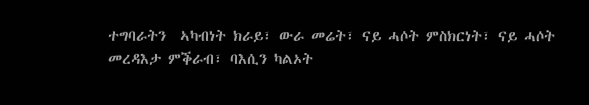ተግባራትን  ኣካብነት ክራይ፣ ውራ መሬት፣ ናይ ሓሶት ምስክርነት፣ ናይ ሓሶት መረዳእታ ምቕራብ፣ ባእሲን ካልኦት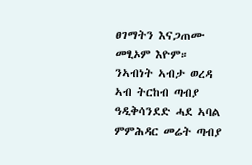ፀገማትን እናጋጠሙ መፂኦም እዮም። ንኣብነት ኣብታ ወረዳ ኣብ ትርከብ ጣብያ ዓዲቅሳንደድ ሓደ ኣባል ምምሕዳር መሬት ጣብያ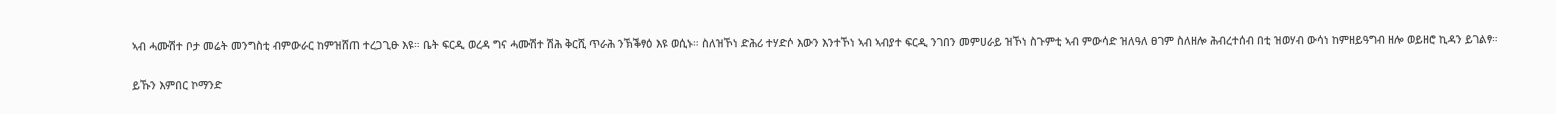ኣብ ሓሙሽተ ቦታ መሬት መንግስቲ ብምውራር ከምዝሸጠ ተረጋጊፁ እዩ። ቤት ፍርዲ ወረዳ ግና ሓሙሽተ ሽሕ ቅርሺ ጥራሕ ንኽቕፃዕ እዩ ወሲኑ። ስለዝኾነ ድሕሪ ተሃድሶ እውን እንተኾነ ኣብ ኣብያተ ፍርዲ ንገበን መምሀራይ ዝኾነ ስጉምቲ ኣብ ምውሳድ ዝለዓለ ፀገም ስለዘሎ ሕብረተሰብ በቲ ዝወሃብ ውሳነ ከምዘይዓግብ ዘሎ ወይዘሮ ኪዳን ይገልፃ።

ይኹን እምበር ኮማንድ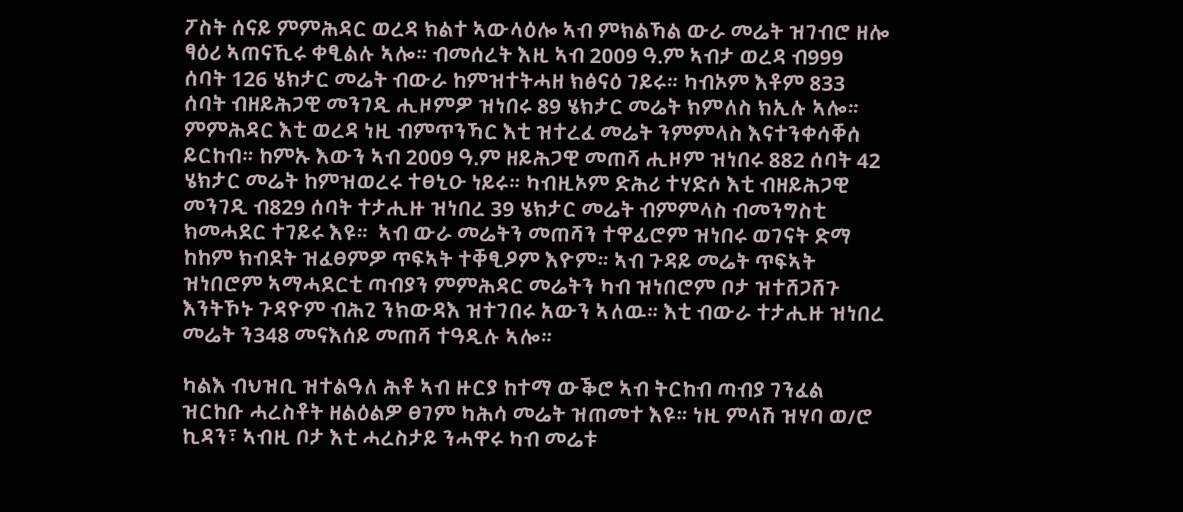ፖስት ሰናይ ምምሕዳር ወረዳ ክልተ ኣውላዕሎ ኣብ ምክልኻል ውራ መሬት ዝገብሮ ዘሎ ፃዕሪ ኣጠናኺሩ ቀፂልሉ ኣሎ። ብመሰረት እዚ ኣብ 2009 ዓ.ም ኣብታ ወረዳ ብ999 ሰባት 126 ሄክታር መሬት ብውራ ከምዝተትሓዘ ክፅናዕ ገይሩ። ካብኦም እቶም 833 ሰባት ብዘይሕጋዊ መንገዲ ሒዞምዎ ዝነበሩ 89 ሄክታር መሬት ክምለስ ክኢሉ ኣሎ። ምምሕዳር እቲ ወረዳ ነዚ ብምጥንኻር እቲ ዝተረፈ መሬት ንምምላስ እናተንቀሳቐሰ ይርከብ። ከምኡ እውን ኣብ 2009 ዓ.ም ዘይሕጋዊ መጠሻ ሒዞም ዝነበሩ 882 ሰባት 42 ሄክታር መሬት ከምዝወረሩ ተፀኒዑ ነይሩ። ካብዚኦም ድሕሪ ተሃድሶ እቲ ብዘይሕጋዊ መንገዲ ብ829 ሰባት ተታሒዙ ዝነበረ 39 ሄክታር መሬት ብምምላስ ብመንግስቲ ክመሓደር ተገይሩ እዩ።  ኣብ ውራ መሬትን መጠሻን ተዋፊሮም ዝነበሩ ወገናት ድማ ከከም ክብደት ዝፈፀምዎ ጥፍኣት ተቐፂዖም እዮም። ኣብ ጉዳይ መሬት ጥፍኣት ዝነበሮም ኣማሓደርቲ ጣብያን ምምሕዳር መሬትን ካብ ዝነበሮም ቦታ ዝተሸጋሸጉ እንትኾኑ ጉዳዮም ብሕጊ ንክውዳእ ዝተገበሩ አውን ኣለዉ። እቲ ብውራ ተታሒዙ ዝነበረ መሬት ን348 መናእሰይ መጠሻ ተዓዲሉ ኣሎ።

ካልእ ብህዝቢ ዝተልዓለ ሕቶ ኣብ ዙርያ ከተማ ውቕሮ ኣብ ትርከብ ጣብያ ገንፈል ዝርከቡ ሓረስቶት ዘልዕልዎ ፀገም ካሕሳ መሬት ዝጠመተ እዩ። ነዚ ምላሽ ዝሃባ ወ/ሮ ኪዳን፣ ኣብዚ ቦታ እቲ ሓረስታይ ንሓዋሩ ካብ መሬቱ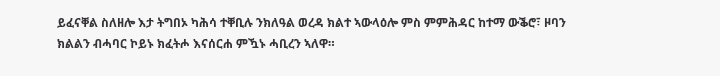ይፈናቐል ስለዘሎ እታ ትግበኦ ካሕሳ ተቐቢሉ ንክለዓል ወረዳ ክልተ ኣውላዕሎ ምስ ምምሕዳር ከተማ ውቕሮ፣ ዞባን ክልልን ብሓባር ኮይኑ ክፈትሖ እናሰርሐ ምዃኑ ሓቢረን ኣለዋ።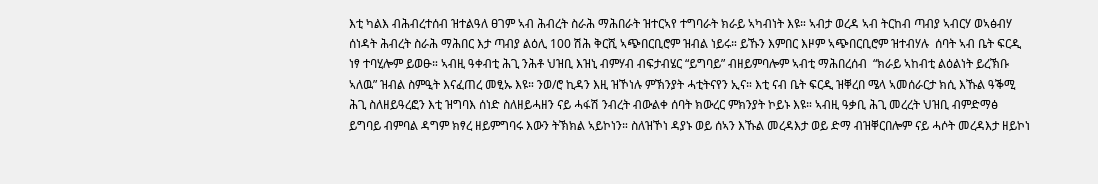እቲ ካልእ ብሕብረተሰብ ዝተልዓለ ፀገም ኣብ ሕብረት ስራሕ ማሕበራት ዝተርኣየ ተግባራት ክራይ ኣካብነት እዩ። ኣብታ ወረዳ ኣብ ትርከብ ጣብያ ኣብርሃ ወኣፅብሃ ሰነዳት ሕብረት ስራሕ ማሕበር እታ ጣብያ ልዕሊ 100 ሽሕ ቅርሺ ኣጭበርቢሮም ዝብል ነይሩ። ይኹን እምበር እዞም ኣጭበርቢሮም ዝተብሃሉ  ሰባት ኣብ ቤት ፍርዲ ነፃ ተባሂሎም ይወፁ። ኣብዚ ዓቀብቲ ሕጊ ንሕቶ ህዝቢ እዝኒ ብምሃብ ብፍታብሄር “ይግባይ” ብዘይምባሎም ኣብቲ ማሕበረሰብ  “ክራይ ኣከብቲ ልዕልነት ይረኽቡ ኣለዉ” ዝብል ስምዒት እናፈጠረ መፂኡ እዩ። ንወ/ሮ ኪዳን እዚ ዝኾነሉ ምኽንያት ሓቲትናየን ኢና። እቲ ናብ ቤት ፍርዲ ዝቐረበ ሜላ ኣመሰራርታ ክሲ እኹል ዓቕሚ ሕጊ ስለዘይዓረፎን እቲ ዝግባእ ሰነድ ስለዘይሓዘን ናይ ሓፋሽ ንብረት ብውልቀ ሰባት ክውረር ምክንያት ኮይኑ እዩ። ኣብዚ ዓቃቢ ሕጊ መረረት ህዝቢ ብምድማፅ ይግባይ ብምባል ዳግም ክፃረ ዘይምግባሩ እውን ትኽክል ኣይኮነን። ስለዝኾነ ዳያኑ ወይ ሰኣን እኹል መረዳእታ ወይ ድማ ብዝቐርበሎም ናይ ሓሶት መረዳእታ ዘይኮነ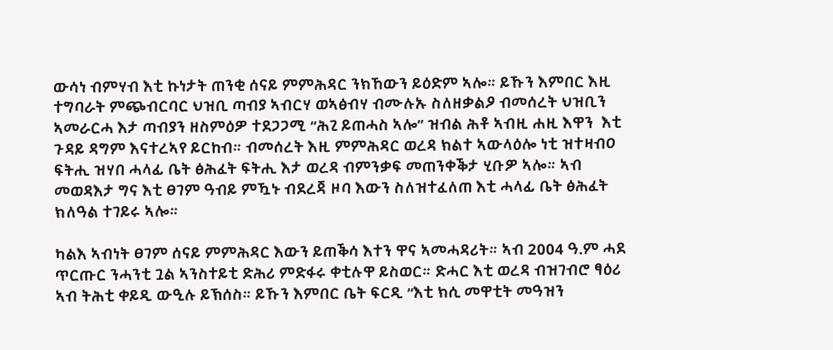ውሳነ ብምሃብ እቲ ኩነታት ጠንቂ ሰናይ ምምሕዳር ንክኸውን ይዕድም ኣሎ። ይኹን እምበር እዚ ተግባራት ምጭብርባር ህዝቢ ጣብያ ኣብርሃ ወኣፅብሃ ብሙሉኡ ስለዘቃልዖ ብመሰረት ህዝቢን ኣመራርሓ እታ ጣብያን ዘስምዕዎ ተደጋጋሚ “ሕጊ ይጠሓስ ኣሎ” ዝብል ሕቶ ኣብዚ ሐዚ እዋን  እቲ ጉዳይ ዳግም እናተረኣየ ይርከብ። ብመሰረት እዚ ምምሕዳር ወረዳ ክልተ ኣውላዕሎ ነቲ ዝተዛብዐ ፍትሒ ዝሃበ ሓላፊ ቤት ፅሕፈት ፍትሒ እታ ወረዳ ብምንቃፍ መጠንቀቕታ ሂቡዎ ኣሎ። ኣብ መወዳእታ ግና እቲ ፀገም ዓብይ ምዃኑ ብደረጃ ዞባ እውን ስለዝተፈለጠ እቲ ሓላፊ ቤት ፅሕፈት ክለዓል ተገይሩ ኣሎ።

ካልእ ኣብነት ፀገም ሰናይ ምምሕዳር እውን ይጠቕሳ እተን ዋና ኣመሓዳሪት። ኣብ 2004 ዓ.ም ሓደ ጥርጡር ንሓንቲ ጓል ኣንስተይቲ ድሕሪ ምድፋሩ ቀቲሉዋ ይስወር። ድሓር እቲ ወረዳ ብዝገብሮ ፃዕሪ ኣብ ትሕቲ ቀይዲ ውዒሉ ይኽሰስ። ይኹን እምበር ቤት ፍርዲ “እቲ ክሲ መዋቲት መዓዝን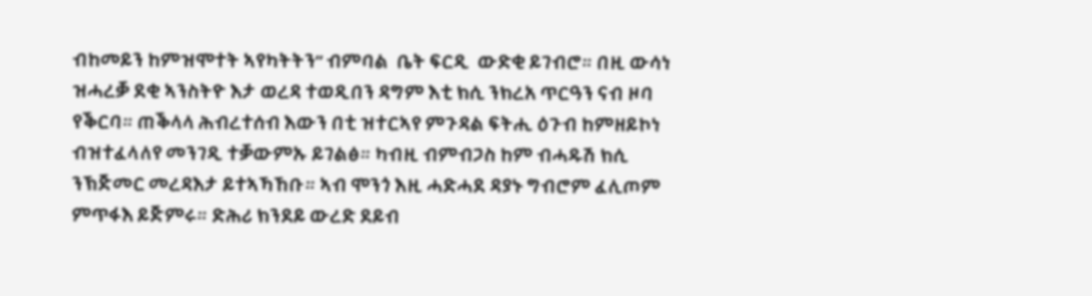ብከመይን ከምዝሞተት ኣየካትትን” ብምባል  ቤት ፍርዲ  ውድቂ ይገብሮ። በዚ ውሳነ ዝሓረቓ ደቂ ኣንስትዮ እታ ወረዳ ተወዲበን ዳግም እቲ ክሲ ንክረአ ጥርዓን ናብ ዞባ የቕርባ። ጠቕላላ ሕብረተሰብ እውን በቲ ዝተርኣየ ምጉዳል ፍትሒ ዕጉብ ከምዘይኮነ ብዝተፈላለየ መንገዲ ተቓውምኡ ይገልፅ። ካብዚ ብምብጋስ ከም ብሓዱሽ ክሲ ንኽጅመር መረዳእታ ይተኣኻኸቡ። ኣብ ሞንጎ እዚ ሓድሓደ ዳያኑ ግብሮም ፈሊጦም ምጥፋእ ይጅምሩ። ድሕሪ ክንደይ ውረድ ደይብ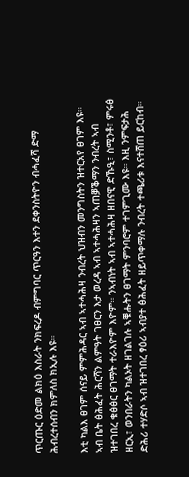ጥርጡር ዕድመ ልክዕ እስራት ንክፍረዶ ብምግባር ጥርዓን እተን ደቀንስትዮን ብሓፈሻ ድማ ሕብረተሰብን ክምለስ ክኢሉ እዩ።

እቲ ካልእ ፀገም ሰናይ ምምሕዳር ኣብ ኣተሓሕዛ ንብረት ህዝብን መንግስትን ዝተርአየ ፀገም እዩ። ኣብ ቤት ፅሕፈት ሕርሻን ልምዓት ገፀርን እታ ወረዳ ኣብ ኣተሓሕዛን ኣጠቓቕማን ንብረት ኣብ ዝተገበረ ቁፅፅር ፀገማት ተራእዮም እዮም። ንኣብነት ኣብ ኣተሓሕዛ ዘበናዊ ድኹዒ፣ ስሚንቶ፣ ምሩፅ ዘርኢ፣ ወንበራትን ካልኦት ዘገልገሉ ኣቑሑትን ፀገማት ምንባሮም ተገምጊሙ እዩ። እዚ ንምፍታሕ ድሕሪ ተሃድሶ ኣብ ዝተገበረ ፃዕሪ ኣብያተ ፅሕፈት ዘይጥቀማሉ ንብረት ተጫሪቱ እናተሸጠ ይርከብ።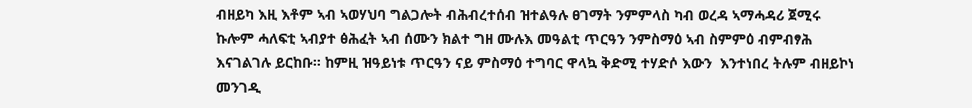ብዘይካ እዚ እቶም ኣብ ኣወሃህባ ግልጋሎት ብሕብረተሰብ ዝተልዓሉ ፀገማት ንምምላስ ካብ ወረዳ ኣማሓዳሪ ጀሚሩ ኩሎም ሓለፍቲ ኣብያተ ፅሕፈት ኣብ ሰሙን ክልተ ግዘ ሙሉእ መዓልቲ ጥርዓን ንምስማዕ ኣብ ስምምዕ ብምብፃሕ እናገልገሉ ይርከቡ። ከምዚ ዝዓይነቱ ጥርዓን ናይ ምስማዕ ተግባር ዋላኳ ቅድሚ ተሃድሶ እውን  እንተነበረ ትሉም ብዘይኮነ መንገዲ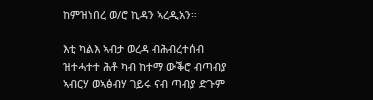ከምዝነበረ ወ/ሮ ኪዳን ኣረዲአን።

እቲ ካልእ ኣብታ ወረዳ ብሕብረተሰብ ዝተሓተተ ሕቶ ካብ ከተማ ውቕሮ ብጣብያ ኣብርሃ ወኣፅብሃ ገይሩ ናብ ጣብያ ድጉም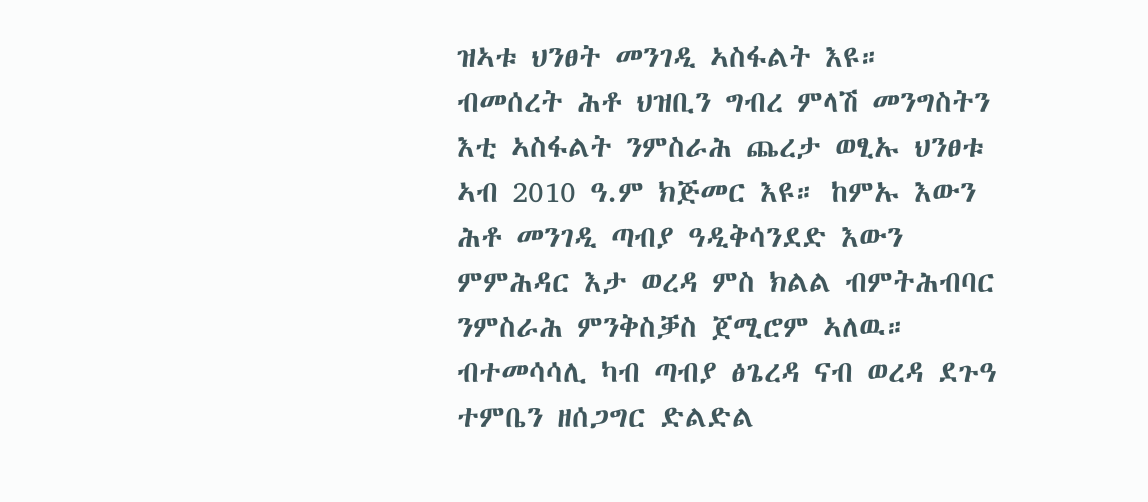ዝኣቱ ህንፀት መንገዲ ኣስፋልት እዩ። ብመሰረት ሕቶ ህዝቢን ግብረ ምላሽ መንግስትን እቲ ኣስፋልት ንምስራሕ ጨረታ ወፂኡ ህንፀቱ ኣብ 2010 ዓ.ም ክጅመር እዩ። ከምኡ እውን ሕቶ መንገዲ ጣብያ ዓዲቅሳንደድ እውን ምምሕዳር እታ ወረዳ ምስ ክልል ብምትሕብባር ንምስራሕ ምንቅስቓስ ጀሚሮም ኣለዉ። ብተመሳሳሊ ካብ ጣብያ ፅጌረዳ ናብ ወረዳ ደጉዓ ተምቤን ዘሰጋግር ድልድል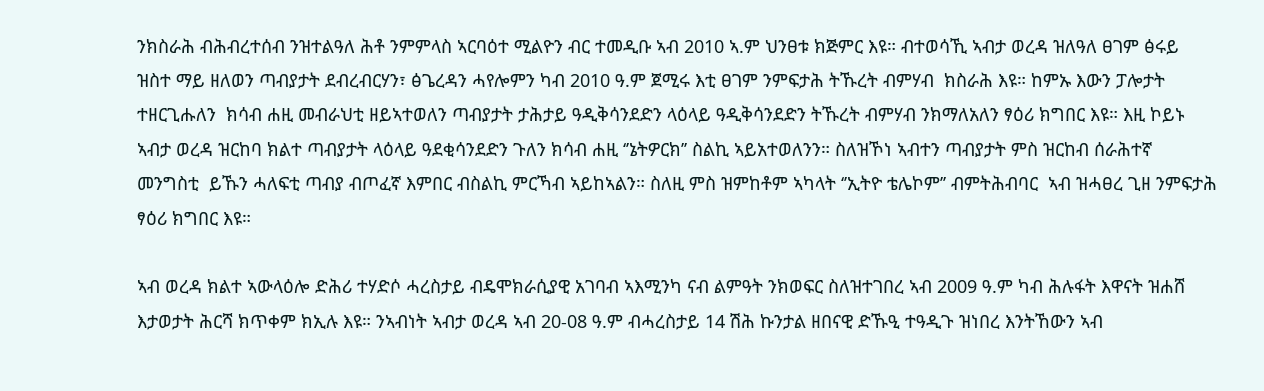ንክስራሕ ብሕብረተሰብ ንዝተልዓለ ሕቶ ንምምላስ ኣርባዕተ ሚልዮን ብር ተመዲቡ ኣብ 2010 ኣ.ም ህንፀቱ ክጅምር እዩ። ብተወሳኺ ኣብታ ወረዳ ዝለዓለ ፀገም ፅሩይ ዝስተ ማይ ዘለወን ጣብያታት ደብረብርሃን፣ ፅጌረዳን ሓየሎምን ካብ 2010 ዓ.ም ጀሚሩ እቲ ፀገም ንምፍታሕ ትኹረት ብምሃብ  ክስራሕ እዩ። ከምኡ እውን ፓሎታት  ተዘርጊሑለን  ክሳብ ሐዚ መብራህቲ ዘይኣተወለን ጣብያታት ታሕታይ ዓዲቅሳንደድን ላዕላይ ዓዲቅሳንደድን ትኹረት ብምሃብ ንክማለአለን ፃዕሪ ክግበር እዩ። እዚ ኮይኑ ኣብታ ወረዳ ዝርከባ ክልተ ጣብያታት ላዕላይ ዓደቂሳንደድን ጉለን ክሳብ ሐዚ ‘’ኔትዎርክ’’ ስልኪ ኣይአተወለንን። ስለዝኾነ ኣብተን ጣብያታት ምስ ዝርከብ ሰራሕተኛ መንግስቲ  ይኹን ሓለፍቲ ጣብያ ብጦፈኛ እምበር ብስልኪ ምርኻብ ኣይከኣልን። ስለዚ ምስ ዝምከቶም ኣካላት ‘’ኢትዮ ቴሌኮም’’ ብምትሕብባር  ኣብ ዝሓፀረ ጊዘ ንምፍታሕ ፃዕሪ ክግበር እዩ።

ኣብ ወረዳ ክልተ ኣውላዕሎ ድሕሪ ተሃድሶ ሓረስታይ ብዴሞክራሲያዊ አገባብ ኣእሚንካ ናብ ልምዓት ንክወፍር ስለዝተገበረ ኣብ 2009 ዓ.ም ካብ ሕሉፋት እዋናት ዝሐሸ እታወታት ሕርሻ ክጥቀም ክኢሉ እዩ። ንኣብነት ኣብታ ወረዳ ኣብ 20-08 ዓ.ም ብሓረስታይ 14 ሽሕ ኩንታል ዘበናዊ ድኹዒ ተዓዲጉ ዝነበረ እንትኸውን ኣብ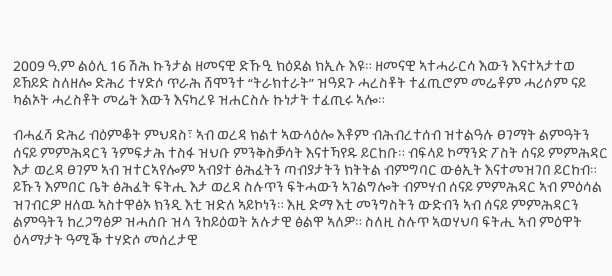2009 ዓ.ም ልዕሊ 16 ሽሕ ኩንታል ዘመናዊ ድኹዒ ክዕደል ክኢሉ እዩ። ዘመናዊ ኣተሓራርሳ እውን እናተኣታተወ ይኸይድ ስለዘሎ ድሕሪ ተሃድሶ ጥራሕ ሸሞንተ “ትራክተራት” ዝዓደጉ ሓረስቶት ተፈጢሮም መሬቶም ሓሪሶም ናይ ካልኦት ሓረስቶት መሬት እውን እናካረዩ ዝሐርስሉ ኩነታት ተፈጢሩ ኣሎ።

ብሓፈሻ ድሕሪ ብዕምቆት ምህዳስ፣ ኣብ ወረዳ ክልተ ኣውላዕሎ እቶም ብሕብረተሰብ ዝተልዓሉ ፀገማት ልምዓትን ሰናይ ምምሕዳርን ንምፍታሕ ተስፋ ዝህቡ ምንቅስቓሳት እናተኻየዱ ይርከቡ። ብፍላይ ኮማንድ ፖስት ሰናይ ምምሕዳር እታ ወረዳ ፀገም ኣብ ዝተርኣየሎም ኣብያተ ፅሕፈትን ጣብያታትን ክትትል ብምግባር ውፅኢት እናተመዝገበ ይርከብ። ይኹን እምበር ቤት ፅሕፈት ፍትሒ እታ ወረዳ ስሉጥን ፍትሓውን ኣገልግሎት ብምሃብ ሰናይ ምምሕዳር ኣብ ምዕሳል ዝገብርዎ ዘለዉ ኣስተዋፅኦ ክንዲ እቲ ዝድለ ኣይኮነን። እዚ ድማ እቲ መንግስትን ውድብን ኣብ ሰናይ ምምሕዳርን ልምዓትን ከረጋግፅዎ ዝሓሰቡ ዝላ ንከይዕወት አሉታዊ ፅልዋ ኣለዎ። ስለዚ ስሉጥ ኣወሃህባ ፍትሒ ኣብ ምዕዋት ዕላማታት ዓሚቕ ተሃድሶ መሰረታዊ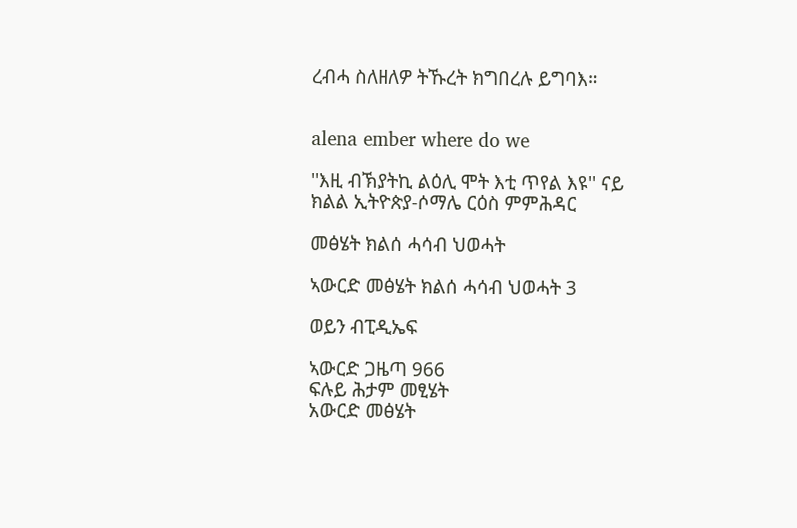ረብሓ ስለዘለዎ ትኹረት ክግበረሉ ይግባእ።


alena ember where do we

''እዚ ብኽያትኪ ልዕሊ ሞት እቲ ጥየል እዩ'' ናይ ክልል ኢትዮጵያ-ሶማሌ ርዕስ ምምሕዳር

መፅሄት ክልሰ ሓሳብ ህወሓት

ኣውርድ መፅሄት ክልሰ ሓሳብ ህወሓት 3

ወይን ብፒዲኤፍ

ኣውርድ ጋዜጣ 966
ፍሉይ ሕታም መፂሄት
አውርድ መፅሄት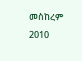መስከረም 2010